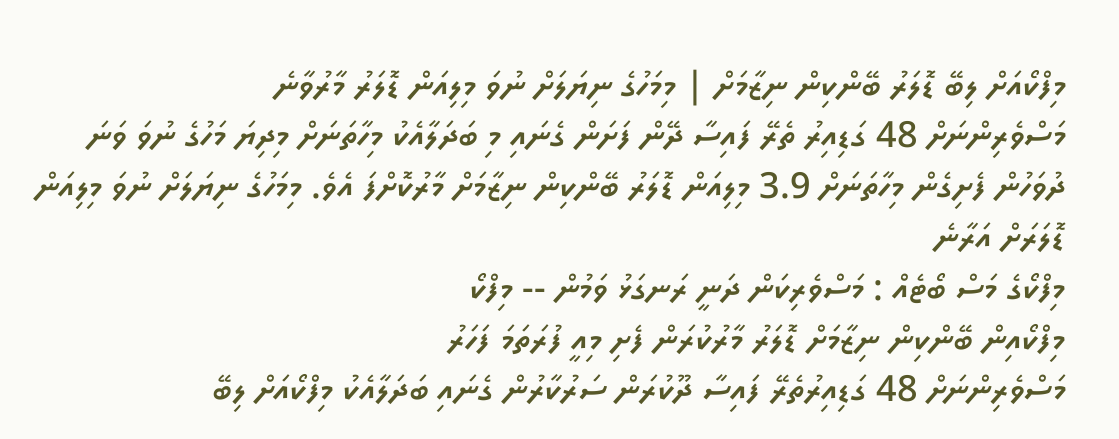މިފްކޯއަށް ލިބޭ ޑޮލަރު ބޭންކިން ނިޒާމަށް | މިމަހުގެ ނިޔަލަށް ނުވަ މިލިއަން ޑޮލަރު މާރުވާނެ
މަސްވެރިންނަށް 48 ގަޑިއިރު ތެރޭ ފައިސާ ދޭން ފަށަން ގެނައި މި ބަދަލާއެކު މިހާތަނަށް މިދިޔަ މަހުގެ ނުވަ ވަނަ ދުވަހުން ފެށިގެން މިހާތަނަށް 3.9 މިލިއަން ޑޮލަރު ބޭންކިން ނިޒާމަށް މާރުކޮށްފަ އެވެ. މިމަހުގެ ނިޔަލަށް ނުވަ މިލިއަން ޑޮލަރަށް އަރާނެ
މިފްކޯގެ މަސް ބޯޓެއް : މަސްވެރިކަން ދަނީ ރަނގަޅު ވަމުން -- މިފްކޯ
މިފްކޯއިން ބޭންކިން ނިޒާމަށް ޑޮލަރު މާރުކުރަން ފެށި މިއީ ފުރަތަމަ ފަހަރު
މަސްވެރިންނަށް 48 ގަޑިއިރުތެރޭ ފައިސާ ދޫކުރަން ސަރުކާރުން ގެނައި ބަދަލާއެކު މިފްކޯއަށް ލިބޭ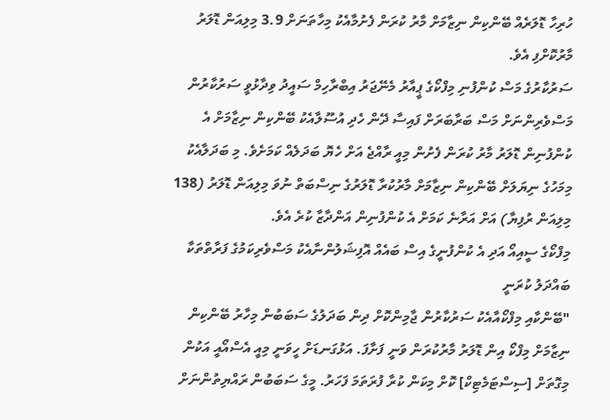ހުރިހާ ޑޮލަރެއް ބޭންކިން ނިޒާމަށް މާރު ކުރަން ފެށުމާއެކު މިހާތަނަށް 3.9 މިލިއަން ޑޮލަރު މާރުކޮށްފި އެވެ.
ސަރުކާރުގެ މަސް ކުންފުނި މިފްކޯގެ ޕީއާރު މެނޭޖަރު އިބްރާހިމް ސައީދު ވިދާޅުވީ ސަރުކާރުން މަސްވެރިންނަށް މަސް ބަރާބަރަށް ފައިސާ ދޭން ހެދި އުސޫލާއެކު ބޭންކިން ނިޒާމަށް އެ ކުންފުނިން ޑޮލަރު މާރު ކުރަން ފެށުން މިއީ ރާއްޖެ އަށް ހެޔޮ ބަދަލެއް ކަމަށެވެ. މި ބަދަލާއެކު މިމަހުގެ ނިޔަލަށް ބޭންކިން ނިޒާމަށް މާރުކުރާ ޑޮލަރުގެ ނިސްބަތް ނުވަ މިލިއަން ޑޮލަރު (138 މިލިއަން ރުފިޔާ) އަށް އަރާނެ ކަމަށް އެ ކުންފުނިން އަންދާޒާ ކުރެ އެވެ.
މިފްކޯގެ ސީއިއޯ އަދި އެ ކުންފުނީގެ އިސް ބައެއް އޮފިޝަލުންނާއެކު މަސްވެރިކަމުގެ ފަރާތްތަކާ ބައްދަލު ކުރަނީ
"ބޭންކާއި މިފްކޯއާއެކު ސަރުކާރުން ޖާމިންކޮށް ދިން ބަދަލުގެ ސަބަބުން މިހާރު ބޭންކިން ނިޒާމަށް މިފްކޯ އިން ޑޮލަރު މާރުކުރަން ވަނީ ފަށާފަ. އަޅުގަނޑަށް ހީވަނީ މިއީ އެސްއޯއީ އަކުން މިގޮތަށް [ސިސްޓަމެޓިކް] ކޮށް މިކަން ކުރާ ފުރަތަމަ ފަހަރު. މީގެ ސަބަބުން ރައްޔިތުންނަށް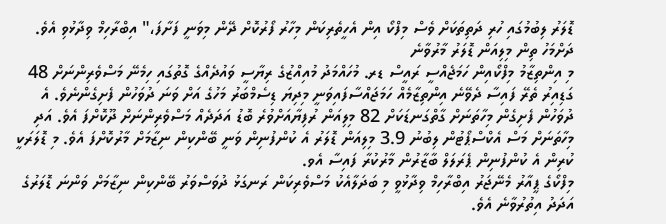ޑޮލަރު ލިބުމުގައި ހުރި ދަތިތަކަށް ވެސް މިފްކޯ އިން އެހީތެރިކަން މިހާރު ފޯރުކޮށް ދޭން މިވަނީ ފަށާފަ،" އިބްރާހިމް ވިދާޅުވި އެވެ.
ދަށްމަހު ތިން މިލިއަން ޑޮލަރު މާރުވާނެ
މި އިންތިޒާމު މިފްކޯއިން ހަމަޖެއްސީ ރައީސް ޑރ. މުހައްމަދު މުއިއްޒުގެ ރިޔާސީ ވައުދެއްގެ ގޮތުގައި ހިމެނޭ މަސްވެރިންނަށް 48 ގަޑިއިރު ތެރޭ ފައިސާ ދެވޭނެ އިންތިޒާމެއް ހަމަޖައްސާފައިވަނީ މިދިޔަ ޑިސެމްބަރު މަހުގެ އަށް ވަނަ ދުވަހުން ފެށިގެންނެވެ. އެ ދުވަހުން ފެށިގެން މިހާތަނަށް ގާތްގަނޑަކަށް 82 މިލިއަން ރުފިޔާއަށްވުރެ ބޮޑު އަދަދެއް މަސްވެރިންނަށް ދޫކޮށްފަ އެވެ. އަދި މިހާތަނަށް މަސް އެކްސްޕޯޓުން ލިބުނު 3.9 މިލިއަން ޑޮލަރު އެ ކުންފުނިން ވަނީ ބޭންކިން ނިޒާމަށް މާރުކޮށްފަ އެވެ. މި ޑޮލަރަކީ ކުރިން އެ ކުންފުނިން ޕެރަލަލް ބާޒާރުން މާރުކުރާ ފައިސާ އެވ.
މިފްކޯގެ ޕީއާރު މެނޭޖަރު އިބްރާހިމް ވިދާޅުވީ މި ބަދަލާއެކު މަސްވެރިކަން ރަނގަޅު ދުވަސްވަރު ބޭންކިން ނިޒާމަށް ވަންނަ ޑޮލަރުގެ އަދަދު އިތުރުވާނެ އެވެ.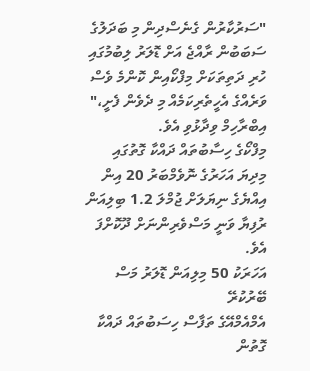"ސަރުކާރުން ގެނެސްދިން މި ބަދަލުގެ ސަބަބުން ރާއްޖެ އަށް ޑޮލަރު ލިބުމުގައި ހުރި ދަތިތަކަށް މިފްކޯއިން ކޮންމެ ވެސް ވަރެއްގެ އެހީތެރިކަމެއް މި ދެވެން ފެށީ،" އިބްރާހިމް ވިދާޅުވި އެވެ.
މިފްކޯގެ ހިސާބުތައް ދައްކާ ގޮތުގައި މިދިޔަ އަހަރުގެ ނޮވެމްބަރު 20 އިން އިއްޔެގެ ނިޔަލަށް ޖުމްލަ 1.2 ބިލިއަން ރުފިޔާ ވަނީ މަސްވެރިންނަށް ދޫކޮށްފަ އެވެ.
އަހަރަކު 50 މިލިއަން ޑޮލަރު މަސް ބޭރުކުރޭ
އެމްއެމްއޭގެ ތަފާސް ހިސަބުތައް ދައްކާ ގޮތުން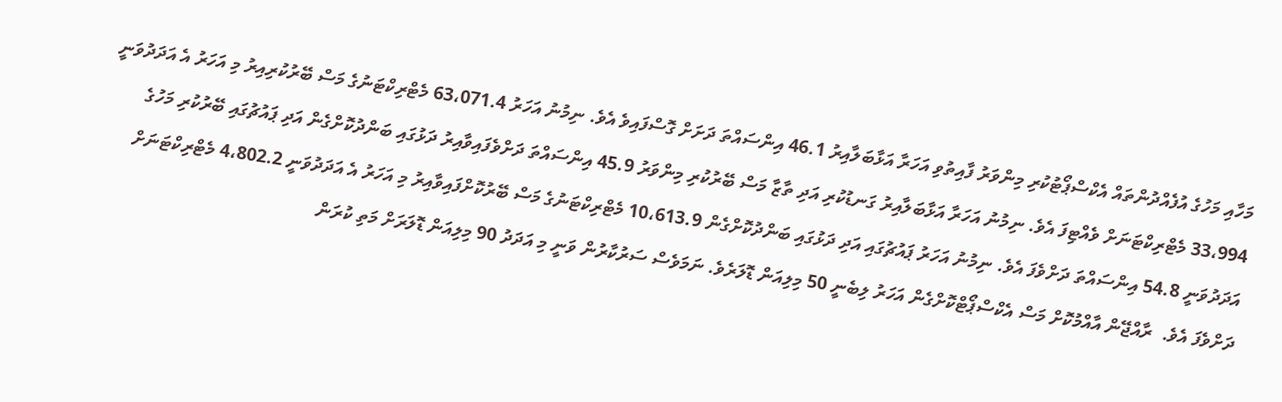މަހާއި މަހުގެ އުފެއްދުންތައް އެކްސްޕޯޓުކުރި މިންވަރު ފާއިތުވި އަހަރާ އަޅާބަލާއިރު 46.1 އިންސައްތަ ދަށަށް ގޮސްފައިވެ އެވެ. ނިމުނު އަހަރު 63،071.4 މެޓްރިކްޓަނުގެ މަސް ބޭރުކުރިއިރު މި އަހަރު އެ އަދަދުވަނީ 33،994 މެޓްރިކްޓަނަށް ވެއްޓިފަ އެވެ. ނިމުނު އަހަރާ އަޅާބަލާއިރު ގަނޑުކުރި އަދި ތާޒާ މަސް ބޭރުކުރި މިންވަރު 45.9 އިންސައްތަ ދަށްވެފައިވާއިރު ދަޅުގައި ބަންދުކޮށްގެން އަދި ޕައުޗުގައި ބޭރުކުރި މަހުގެ އަދަދުވަނީ 54.8 އިންސައްތަ ދަށްވެފަ އެވެ. ނިމުނު އަހަރު ޕައުޗުގައި އަދި ދަޅުގައި ބަންދުކޮށްގެން 10،613.9 މެޓްރިކްޓަނުގެ މަސް ބޭރުކޮށްފައިވާއިރު މި އަހަރު އެ އަދަދުވަނީ 4،802.2 މެޓްރިކްޓަނަށް ދަށްވެފަ އެވެ.  ރާއްޖޭން އާއްމުކޮށް މަސް އެކްސްޕޯޓްކޮށްގެން އަހަރު ލިބެނީ 50 މިލިއަން ޑޮލަރެވެ. ނަމަވެސް ސަރުކާރުން ވަނީ މި އަދަދު 90 މިލިއަން ޑޮލަރަށް މަތި ކުރަން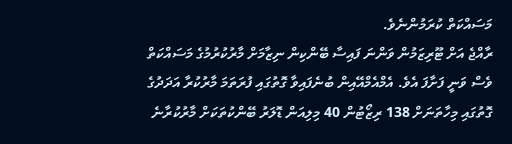މަސައްކަތް ކުރަމުންނެވެ.
ރާއްޖެ އަށް ޓޫރިޒަމުން ވަންނަ ފައިސާ ބޭންކިން ނިޒާމަށް މާރުކުރުމުގެ މަސައްކަތް ވެސް ވަނީ ފަށާފަ އެވެ. އެމްއެމްއޭއިން ބުނެފައިވާ ގޮތުގައި ފުރަތަމަ މާރުކުރާ އަދަދުގެ ގޮތުގައި މިހާތަނަށް 138 ރިޒޯޓުން 40 މިލިއަން ޑޮލަރު ބޭންކުތަކަށް މާރުކުރާނެ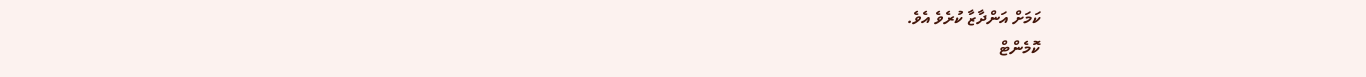ކަމަށް އަންދާޒާ ކުރެވެ އެވެ.
ކޮމެންޓް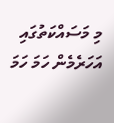މި މަސައްކަތުގައި އަހަރެމެން ހަމަ ހަމަ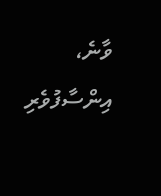ވާނެ، އިންސާފުވެރި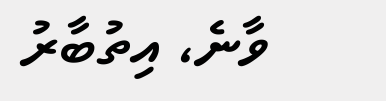ވާނެ، އިތުބާރު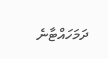ދަމަހައްޓާނެ